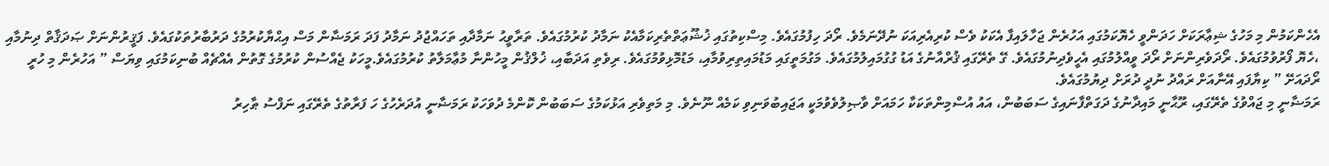އެހެންކަމުން މި މަހުގެ ޝިޢާރަކަށް ހަދަންވީ ހެޔޮކަމުގައި އަހުރެން ޖަހާލައިފާ އެކަކު ވެސް ކުރިއެރިއަކަ ނުދޭނަމެވެ. ރޯދަ ހިފުމުގައެވެ. މިސްކިތުގައި ޚުޝޫޢަތްތެރިކަމާއެކު ނަމާދު ކުރުމުގައެވެ. ތަރާވީޙު ނަމާދާއި ތަހައްޖުދު ނަމާދު ފަދަ ރަމަޟާން މަސް އިޙްޔާކުރުމުގެ ދަރުބާރުތަކުގައެވެ. ފަޤީރުންނަށް ޞަދަޤާތް ދިނުމާއި ،ހެޔޮ ފޯރުވުމުގައެވެ. ރޯދަވެރިންނަށް ރޯދަ ވީއްލުމުގައި އެހީވެދިނުމުގައެވެ. ގޭ ތެރޭގައި ޤުރްއާނުގެ އަޑު ގުގުމައިލުމުގައެވެ. މަގުމަތީގައި މަޑުމައިތިރިވުމާއި، މަޑުމޮޅިވުމުގައެވެ. ރިވެތި އަދަބާއި، ޚުލްޤުން މީހުންނާ މުޢާމަލާތު ކުރުމުގައެވެ.މީހަކު ޖެއްސުން ކުރުމުގެ ގޮތުން އެއްޗެއް ބުނިކަމުގައި ވިޔަސް ” އަހުރެން މި ހުރީ ރޯދައަށޭ ” ކިޔާފައި އޭނާއަށް ރައްދު ނުދީ ދުރަށް ދިޔުމުގައެވެ.
ރަމަޟާނީ މި ޖައްވުގެ ތެރޭގައި، ރޫޙާނީ މައިދާނުގެ ދަގަތްފާނައިގެ ސަބަބުން، އައު އުސްމިންތަކަކާ ހަމައަށް ވާޞިލުވެވުމަކީ އަޖައިބުވަނިވި ކަމެއް ނޫނެވެ. މި މަތިވެރި އަޅުކަމުގެ ސަބަބުން ކޮންމެ ދުވަހަކު ރަމަޟާނީ އުދަރެހުގެ ހަ ފަރާތުގެ ތެރޭގައި ނަފްސު ޠާހިރު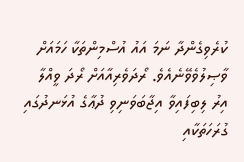ކުރެވިގެންދާ ނަމަ އައު އުސްމިންތަކާ ހަމައަށް ވާޞިލުވެވޭނެއެވެ. ރޯދަވެރިއާއަށް ރޯދަ ވީއްލާ އިރު ލިބިފައިވާ އިޖާބަވަނިވި ދުޢާގެ އުޅަނދުގައި ގުރަހަތަކާއި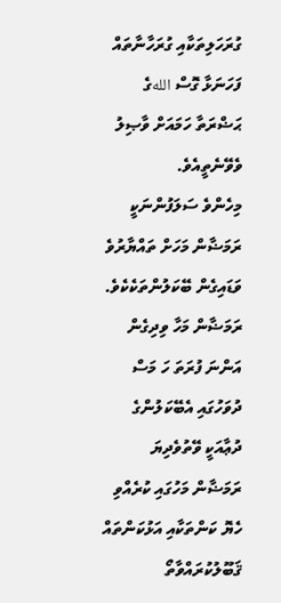ގުރަހަލިތަކާއި ގުރަހާނާތައް ފަހަނަޅާ ގޮސް اللهގެ ޙަޟްރަތާ ހަމައަށް ވާޞިލު ވެވޭނެތީއެވެ.
މިހެންވެ ސަލަފުންނަކީ ރަމަޟާން މަހަށް ތައްޔާރުވެ ވަޑައިގެން ބޭކަލުންތަކެކެވެ. ރަމަޟާން މަހާ ވިދިގެން އަންނަ ފުރަތަ ހަ މަސް ދުވަހުގައި އެބޭކަލުންގެ ދުޢާއަކީ ވޭތުވެދިޔަ ރަމަޟާން މަހުގައި ކުރެއްވި ހެޔޮ ކަންތަކާއި އަޅުކަންތައް ޤަބޫލުކުރައްވާތޯ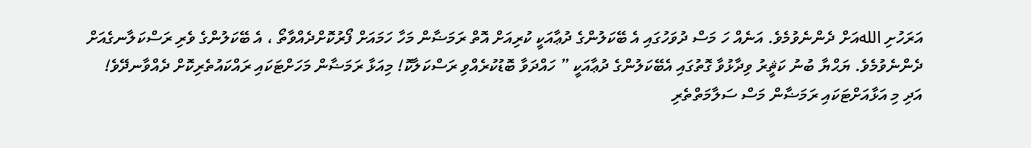އަރަހުށި اللهއަށް ދެންނެވުމެވެ. އަނެއް ހަ މަސް ދުވަހުގައި އެ ބޭކަލުންގެ ދުޢާއަކީ ކުރިއަށް އޮތް ރަމަޟާން މަހާ ހަމައަށް ފޯރުކޮށްދެއްވާތޯ ، އެ ބޭކަލުންގެ ވެރި ރަސްކަލާނގެއަށް ދެންނެވުމެވެ. ޔަޙްޔާ ބުނު ކަޘީރު ވިދާޅުވާ ގޮތުގައި އެބޭކަލުންގެ ދުޢާއަކީ ” ހައްދަވާ ބޮޑުކުރެއްވި ރަސްކަލާކޮ! މިއަޅާ ރަމަޟާން މަހަށްޓަކައި ރައްކައުތެރިކޮށް ދެއްވާނދޭވެ! އަދި މި އަޅާއަށްޓަކައި ރަމަޟާން މަސް ސަލާމަތްތެރި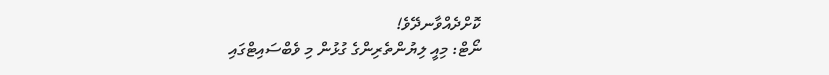ކޮށްދެއްވާނދޭވެ!
ނޯޓް: މިއީ ލިޔުންތެރިންގެ ގުޅުން މި ވެބްސައިޓްގައި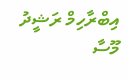އިބްރާހިމް ރަޝީދު މޫސާ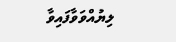ލިޔުއްވަވާފައިވާ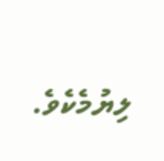ލިޔުމެކެވެ.